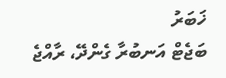ޚަބަރު
ބަޖެޓް އަނބުރާ ގެންދޭ، ރާއްޖެ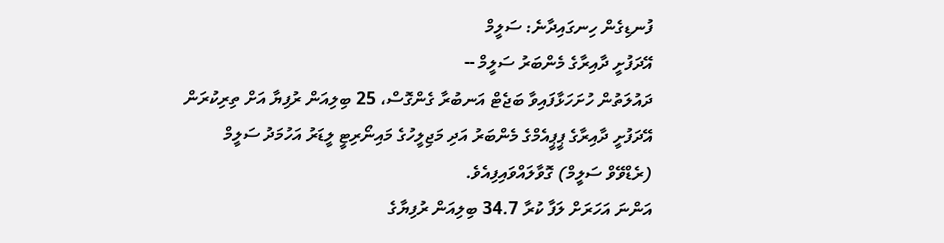ފުނޑިގެން ހިނގައިދާނެ: ސަލީމް
އޭދަފުށީ ދާއިރާގެ މެންބަރު ސަލީމް --
ދައުލަތުން ހުށަހަޅާފައިވާ ބަޖެޓް އަނބުރާ ގެންގޮސް، 25 ބިލިއަން ރުފިޔާ އަށް ތިރިކުރަން އޭދަފުށީ ދާއިރާގެ ޕީޕީއެމްގެ މެންބަރު އަދި މަޖިލީހުގެ މައިނޯރިޓީ ލީޑަރު އަހުމަދު ސަލީމް (ރެޑްވޭވް ސަލީމް) ގޮވާލައްވައިފިއެވެ.
އަންނަ އަހަރަށް ލަފާ ކުރާ 34.7 ބިލިއަން ރުފިޔާގެ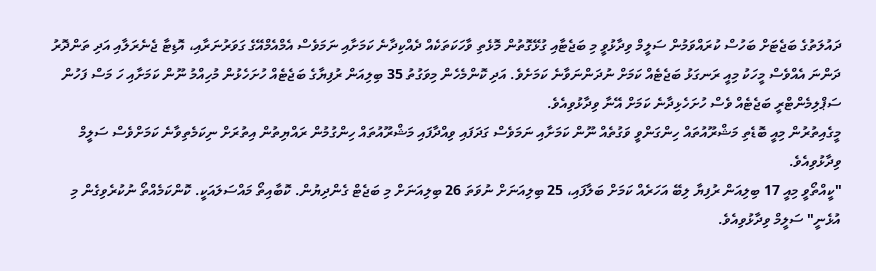ދައުލަތުގެ ބަޖެޓަށް ބަހުސް ކުރައްވަމުން ސަލީމް ވިދާޅުވީ މި ބަޖެޓާއި ގުޅޭގޮތުން މޮޅެތި ވާހަކަތަކެއް ދެއްކިދާނެ ކަމަށާއި ނަމަވެސް އެމްއެމްއޭގެ ގަވަރުނަރާއި، އޮޑިޓާ ޖެނެރަލާއި އަދި ތަންދޮރު ދަންނަ އެއްވެސް މީހަކު މިއީ ރަނގަޅު ބަޖެޓެއް ކަމަށް ނުދަންނަވާނެ ކަމަށެވެ. އަދި ކޮންމެހެން މިވަގުތު 35 ބިލިއަން ރުފިޔާގެ ބަޖެޓެއް ހުށަހެޅުން މުހިއްމު ނޫން ކަމަށާއި ހަ މަސް ފަހުން ސަޕްލިމެންޓްރީ ބަޖެޓެއް ވެސް ހުށަހެޅިދާނެ ކަމަށް އޭނާ ވިދާޅުވިއެވެ.
މީގެއިތުރުން މިއީ ބޮޑެތި މަޝްރޫއުތައް ހިންގަންވީ ވަގުތެއް ނޫން ކަމަށާއި ނަމަވެސް ގަދަފައި ވިއްދާފައި މަޝްރޫއުތައް ހިންގުމުން ރައްޔިތުން އިތުރަށް ނިކަމެތިވާނެ ކަމަށްވެސް ސަލީމް ވިދާޅުވިއެވެ.
"ކީއްތޯވީ މިއީ 17 ބިލިއަން ރުފިޔާ ލިބޭ އަހަރެއް ކަމަށް ބަލާފައި، 25 ބިލިއަނަށް ނުވަތަ 26 ބިލިއަނަށް މި ބަޖެޓް ގެންދިޔުން. ކޮބާއިތޯ މައްސަލައަކީ. ކޮންކަމެއްތޯ ނުކުރެވިގެން މި އުޅެނީ" ސަލީމް ވިދާޅުވިއެވެ.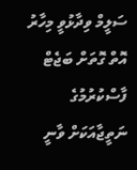ސަލީމް ވިދާޅުވީ މިހާރު އޮތް ގޮތަށް ބަޖެޓް ފާސްކުރުމުގެ ނަތީޖާއަކަށް ވާނީ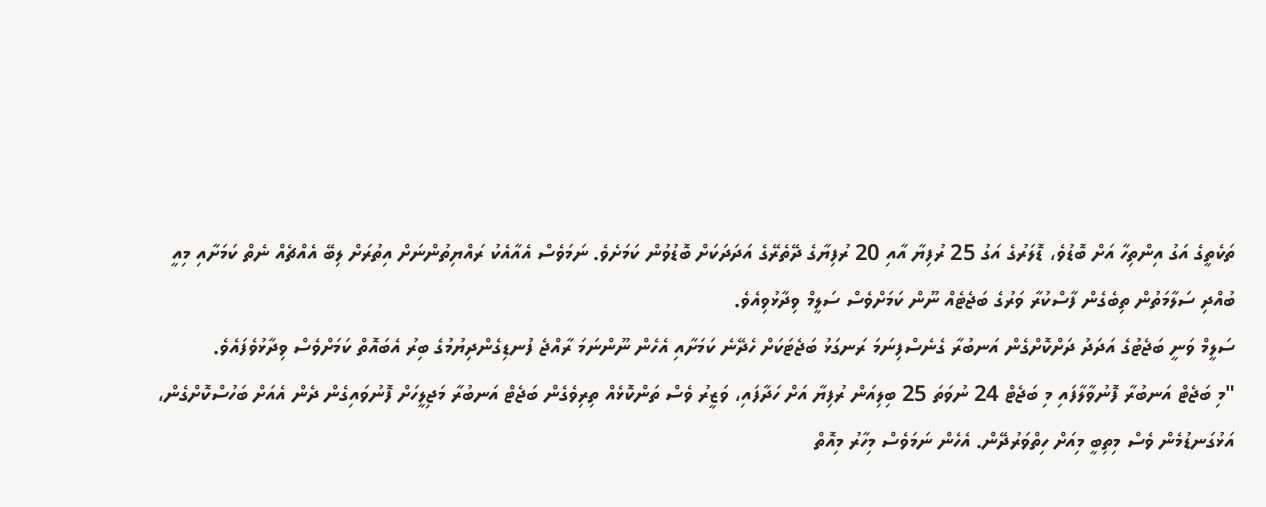ތަކެތީގެ އަގު އިންތިހާ އަށް ބޮޑުވެ، ޑޮލަރުގެ އަގު 25 ރުފިޔާ އާއި 20 ރުފިޔާގެ ދޭތެރޭގެ އަދަދަކަށް ބޮޑުވުން ކަމަށެވެ. ނަމަވެސް އެއާއެކު ރައްޔިތުންނަށް އިތުރަށް ލިބޭ އެއްޗެއް ނެތް ކަމަށާއި މިއީ ބުއްދި ސަލާމަތުން ތިބެގެން ފާސްކުރާ ވަރުގެ ބަޖެޓެއް ނޫން ކަމަށްވެސް ސަލީމް ވިދާޅުވިއެވެ.
ސަލީމް ވަނީ ބަޖެޓުގެ އަދަދު ދަށްކޮށްގެން އަނބުރާ ގެނެސްފިނަމަ ރަނގަޅު ބަޖެޓަކަށް ހެދޭނެ ކަމަށާއި އެހެން ނޫންނަމަ ރާއްޖެ ފުނޑިގެންދިޔުމުގެ ބިރު އެބައޮތް ކަމަށްވެސް ވިދާޅުވެފައެވެ.
"މި ބަޖެޓް އަނބުރާ ފޮނުވާލާފައި މި ބަޖެޓް 24 ނުވަތަ 25 ބިލިއަން ރުފިޔާ އަށް ހަދާފައި، ވަޒީރު ވެސް ތަންކޮޅެއް ތިރިވެގެން ބަޖެޓް އަނބުރާ މަޖިލީހަށް ފޮނުވައިގެން ދެން އެއަށް ބަހުސްކޮށްގެން، އަޅުގަނޑުމެން ވެސް މިތިބީ މިއަށް ހިތްވަރުދޭން. އެހެން ނަމަވެސް މިހާރު މިއޮތް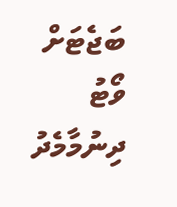ބަޖެޓަށް ވޯޓު ދިނުމާމެދު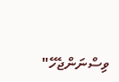ވިސްނަންޖެހޭ"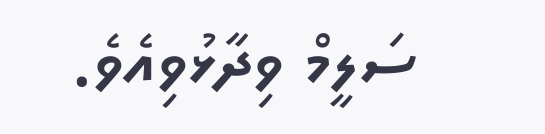ސަލީމް ވިދާޅުވިއެވެ.